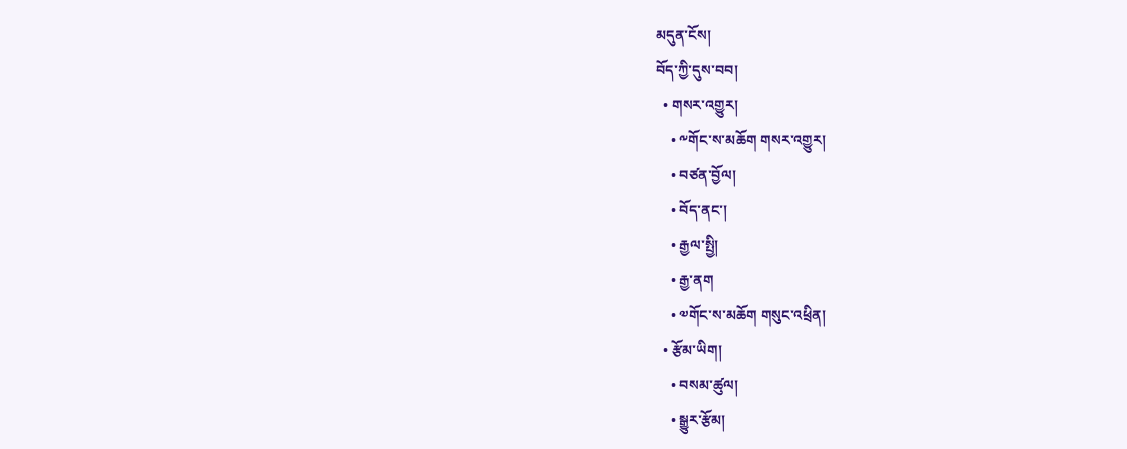མདུན་ངོས།
བོད་ཀྱི་དུས་བབ།
  • གསར་འགྱུར།
    • ༸གོང་ས་མཆོག གསར་འགྱུར།
    • བཙན་བྱོལ།
    • བོད་ནང་།
    • རྒྱལ་སྤྱི།
    • རྒྱ་ནག
    • ༧གོང་ས་མཆོག གསུང་འཕྲིན།
  • རྩོམ་ཡིག།
    • བསམ་ཚུལ།
    • སྒྱུར་རྩོམ།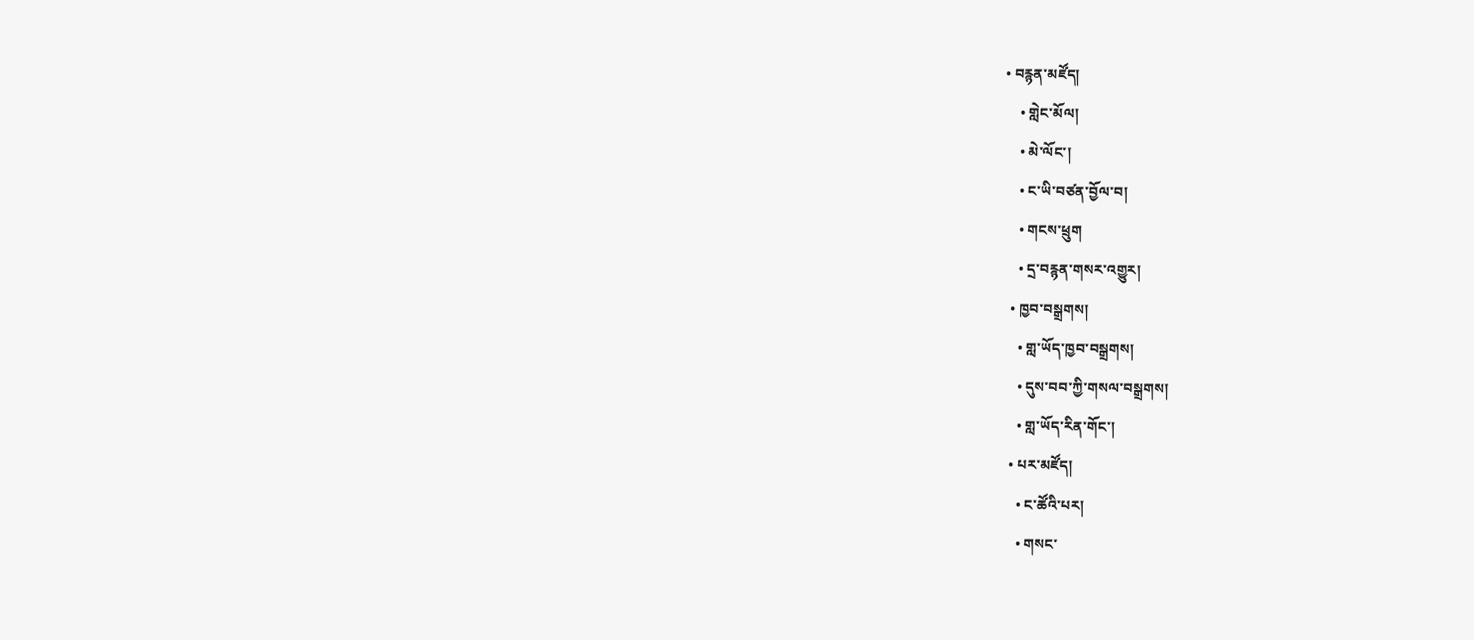• བརྙན་མཛོད།
    • གླེང་མོལ།
    • མེ་ལོང་།
    • ང་ཡི་བཙན་བྱོལ་བ།
    • གངས་ཕྲུག
    • དྲ་བརྙན་གསར་འགྱུར།
  • ཁྱབ་བསྒྲགས།
    • གླ་ཡོད་ཁྱབ་བསྒྲགས།
    • དུས་བབ་ཀྱི་གསལ་བསྒྲགས།
    • གླ་ཡོད་རིན་གོང་།
  • པར་མཛོད།
    • ང་ཚོའི་པར།
    • གསང་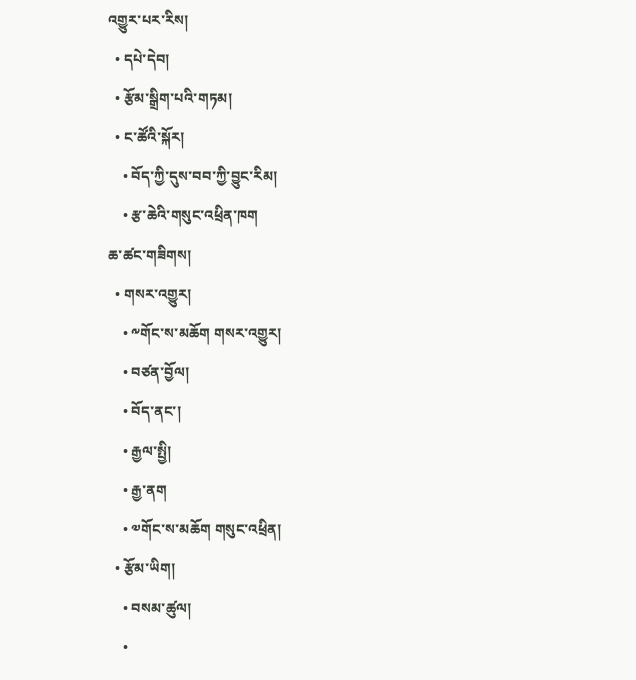འགྱུར་པར་རིས།
  • དཔེ་དེབ།
  • རྩོམ་སྒྲིག་པའི་གཏམ།
  • ང་ཚོའི་སྐོར།
    • བོད་ཀྱི་དུས་བབ་ཀྱི་བྱུང་རིམ།
    • རྩ་ཆེའི་གསུང་འཕྲིན་ཁག
ཆ་ཚང་གཟིགས།
  • གསར་འགྱུར།
    • ༸གོང་ས་མཆོག གསར་འགྱུར།
    • བཙན་བྱོལ།
    • བོད་ནང་།
    • རྒྱལ་སྤྱི།
    • རྒྱ་ནག
    • ༧གོང་ས་མཆོག གསུང་འཕྲིན།
  • རྩོམ་ཡིག།
    • བསམ་ཚུལ།
    •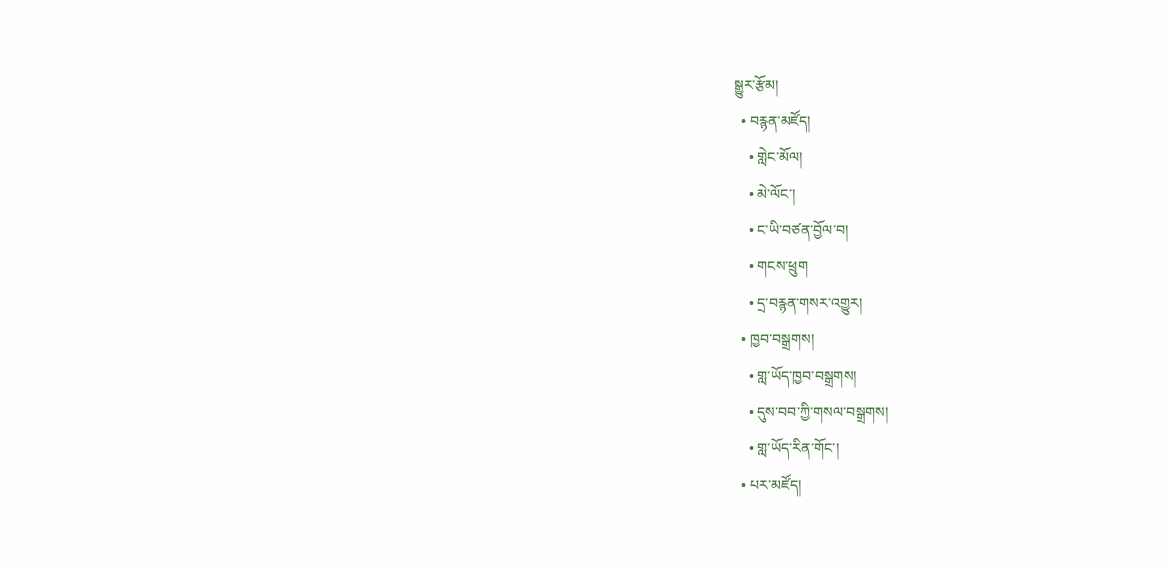སྒྱུར་རྩོམ།
  • བརྙན་མཛོད།
    • གླེང་མོལ།
    • མེ་ལོང་།
    • ང་ཡི་བཙན་བྱོལ་བ།
    • གངས་ཕྲུག
    • དྲ་བརྙན་གསར་འགྱུར།
  • ཁྱབ་བསྒྲགས།
    • གླ་ཡོད་ཁྱབ་བསྒྲགས།
    • དུས་བབ་ཀྱི་གསལ་བསྒྲགས།
    • གླ་ཡོད་རིན་གོང་།
  • པར་མཛོད།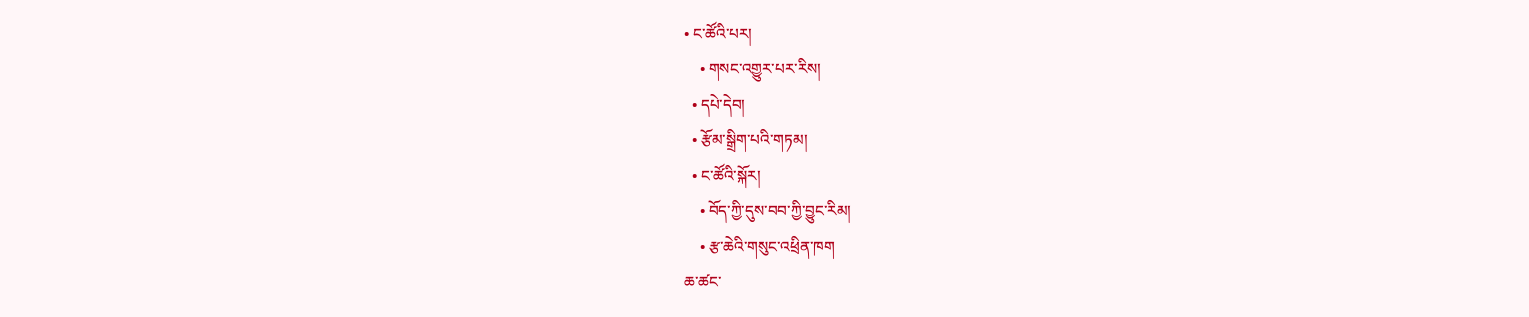• ང་ཚོའི་པར།
    • གསང་འགྱུར་པར་རིས།
  • དཔེ་དེབ།
  • རྩོམ་སྒྲིག་པའི་གཏམ།
  • ང་ཚོའི་སྐོར།
    • བོད་ཀྱི་དུས་བབ་ཀྱི་བྱུང་རིམ།
    • རྩ་ཆེའི་གསུང་འཕྲིན་ཁག
ཆ་ཚང་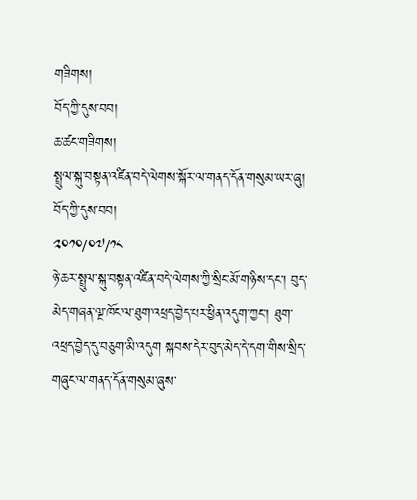གཟིགས།
བོད་ཀྱི་དུས་བབ།
ཆ་ཚང་གཟིགས།
སྤྲུལ་སྐུ་བསྟན་འཛིན་བདེ་ལེགས་སྐོར་ལ་གནད་དོན་གསུམ་ཡར་ཞུ།
བོད་ཀྱི་དུས་བབ།
༢༠༡༠/༠༧/༡༨
ཉེ་ཆར་སྤྲུལ་སྐུ་བསྟན་འཛིན་བདེ་ལེགས་ཀྱི་སྲིང་མོ་གཉིས་དང་། བུད་མེད་གཞན་ལྔ་ཁོང་ལ་ཐུག་འཕྲད་བྱེད་པར་ཕྱིན་འདུག་ཀྱང་། ཐུག་འཕྲད་བྱེད་དུ་བཅུག་མི་འདུག སྐབས་དེར་བུད་མེད་དེ་དག་གིས་སྲིད་གཞུང་ལ་གནད་དོན་གསུམ་ཞུས་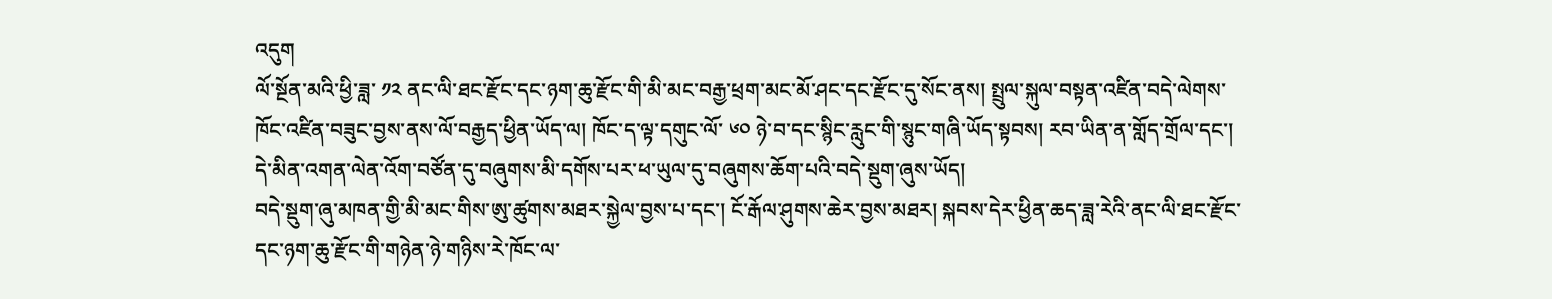འདུག
ལོ་སྔོན་མའི་ཕྱི་ཟླ་ ༡༢ ནང་ལི་ཐང་རྫོང་དང་ཉག་ཆུ་རྫོང་གི་མི་མང་བརྒྱ་ཕྲག་མང་མོ་ཤང་དང་རྫོང་དུ་སོང་ནས། སྤྲུལ་སྐུལ་བསྟན་འཛིན་བདེ་ལེགས་ཁོང་འཛིན་བཟུང་བྱས་ནས་ལོ་བརྒྱད་ཕྱིན་ཡོད་ལ། ཁོང་ད་ལྟ་དགུང་ལོ་ ༦༠ ཉེ་བ་དང་སྙིང་རླུང་གི་སྙུང་གཞི་ཡོད་སྟབས། རབ་ཡིན་ན་གློད་གྲོལ་དང་། དེ་མིན་འགན་ལེན་འོག་བཙོན་དུ་བཞུགས་མི་དགོས་པར་ཕ་ཡུལ་དུ་བཞུགས་ཆོག་པའི་བདེ་སྡུག་ཞུས་ཡོད།
བདེ་སྡུག་ཞུ་མཁན་གྱི་མི་མང་གིས་ཨུ་ཚུགས་མཐར་སྐྱེལ་བྱས་པ་དང་། ངོ་རྒོལ་ཤུགས་ཆེར་བྱས་མཐར། སྐབས་དེར་ཕྱིན་ཆད་ཟླ་རེའི་ནང་ལི་ཐང་རྫོང་དང་ཉག་ཆུ་རྫོང་གི་གཉེན་ཉེ་གཉིས་རེ་ཁོང་ལ་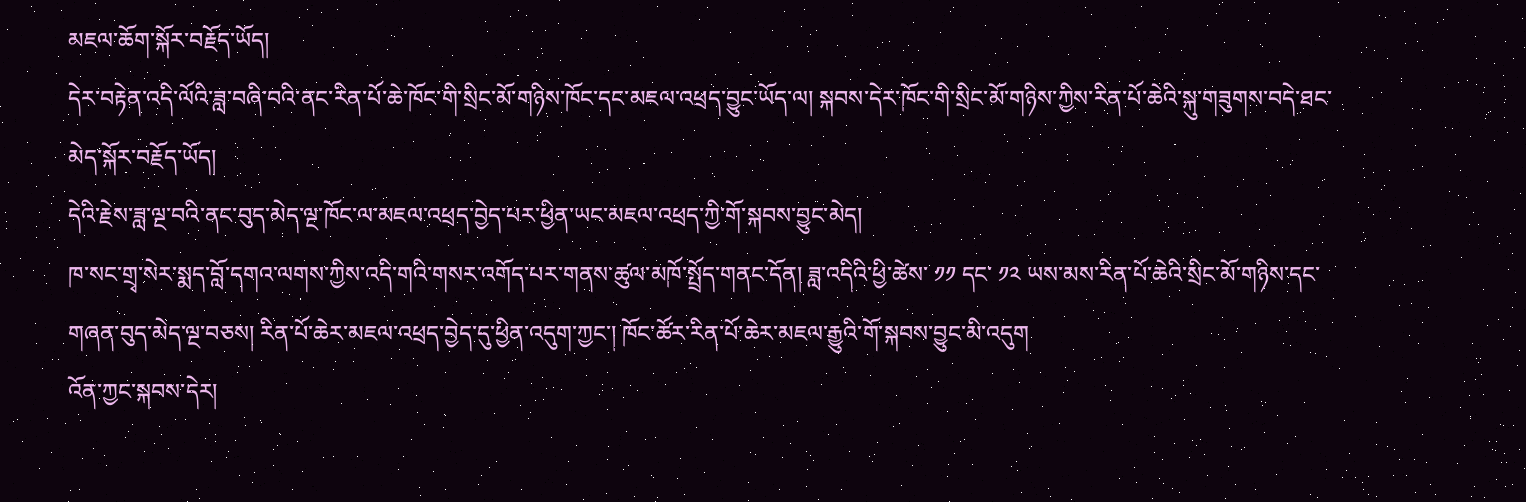མཇལ་ཆོག་སྐོར་བརྗོད་ཡོད།
དེར་བརྟེན་འདི་ལོའི་ཟླ་བཞི་བའི་ནང་རིན་པོ་ཆེ་ཁོང་གི་སྲིང་མོ་གཉིས་ཁོང་དང་མཇལ་འཕྲད་བྱུང་ཡོད་ལ། སྐབས་དེར་ཁོང་གི་སྲིང་མོ་གཉིས་ཀྱིས་རིན་པོ་ཆེའི་སྐུ་གཟུགས་བདེ་ཐང་མེད་སྐོར་བརྗོད་ཡོད།
དེའི་རྗེས་ཟླ་ལྔ་བའི་ནང་བུད་མེད་ལྔ་ཁོང་ལ་མཇལ་འཕྲད་བྱེད་པར་ཕྱིན་ཡང་མཇལ་འཕྲད་ཀྱི་གོ་སྐབས་བྱུང་མེད།
ཁ་སང་གྲྭ་སེར་སྨད་བློ་དགའ་ལགས་ཀྱིས་འདི་གའི་གསར་འགོད་པར་གནས་ཚུལ་མཁོ་སྤྲོད་གནང་དོན། ཟླ་འདིའི་ཕྱི་ཚེས་ ༡༡ དང་ ༡༢ ཡས་མས་རིན་པོ་ཆེའི་སྲིང་མོ་གཉིས་དང་གཞན་བུད་མེད་ལྔ་བཅས། རིན་པོ་ཆེར་མཇལ་འཕྲད་བྱེད་དུ་ཕྱིན་འདུག་ཀྱང་། ཁོང་ཚོར་རིན་པོ་ཆེར་མཇལ་རྒྱུའི་གོ་སྐབས་བྱུང་མི་འདུག
འོན་ཀྱང་སྐབས་དེར།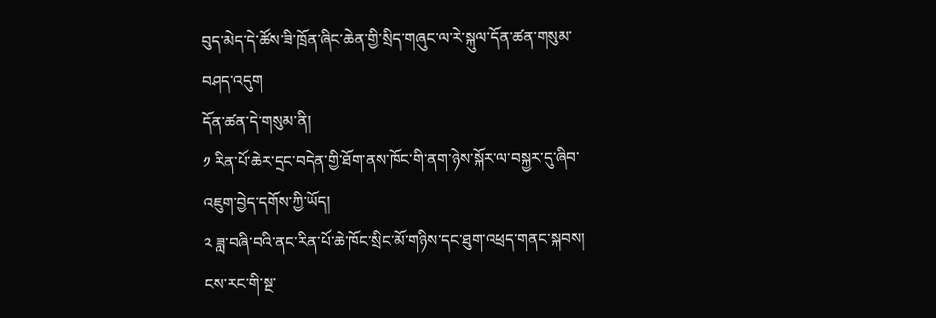བུད་མེད་དེ་ཚོས་ཟི་ཁྲོན་ཞིང་ཆེན་གྱི་སྲིད་གཞུང་ལ་རེ་སྐུལ་དོན་ཚན་གསུམ་བཤད་འདུག
དོན་ཚན་དེ་གསུམ་ནི།
༡ རིན་པོ་ཆེར་དྲང་བདེན་གྱི་ཐོག་ནས་ཁོང་གི་ནག་ཉེས་སྐོར་ལ་བསྐྱར་དུ་ཞིབ་འཇུག་བྱེད་དགོས་ཀྱི་ཡོད།
༢ ཟླ་བཞི་བའི་ནང་རིན་པོ་ཆེ་ཁོང་སྲིང་མོ་གཉིས་དང་ཐུག་འཕྲད་གནང་སྐབས། ངས་རང་གི་སྔ་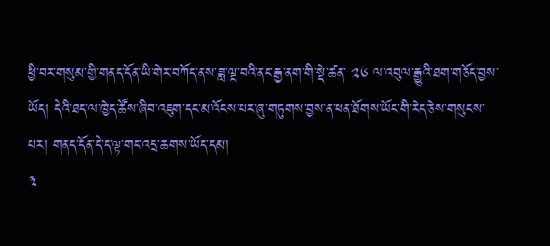ཕྱི་བར་གསུམ་གྱི་གནད་དོན་ཡི་གེར་བཀོད་ནས་ཟླ་ལྔ་བའི་ནང་རྒྱ་ནག་གི་སྡེ་ཚན་ ༢༦ ལ་འབུལ་རྒྱུའི་ཐག་གཅོད་བྱས་ཡོད། དེའི་ཐད་ལ་ཁྱེད་ཚོས་ཞིབ་འཇུག་དང་མ་འོངས་པར་ཞུ་གཏུགས་བྱས་ན་ཕན་ཐོགས་ཡོང་གི་རེད་ཅེས་གསུངས་པར། གནད་དོན་དེ་ད་ལྟ་གང་འདྲ་ཆགས་ཡོད་དམ།
༣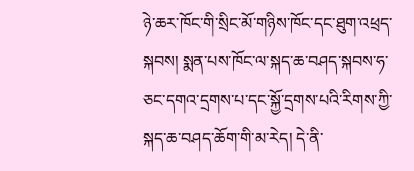ཉེ་ཆར་ཁོང་གི་སྲིང་མོ་གཉིས་ཁོང་དང་ཐུག་འཕྲད་སྐབས། སྨན་པས་ཁོང་ལ་སྐད་ཆ་བཤད་སྐབས་ཧ་ཅང་དགའ་དྲགས་པ་དང་སྐྱོ་དྲགས་པའི་རིགས་ཀྱི་སྐད་ཆ་བཤད་ཆོག་གི་མ་རེད། དེ་ནི་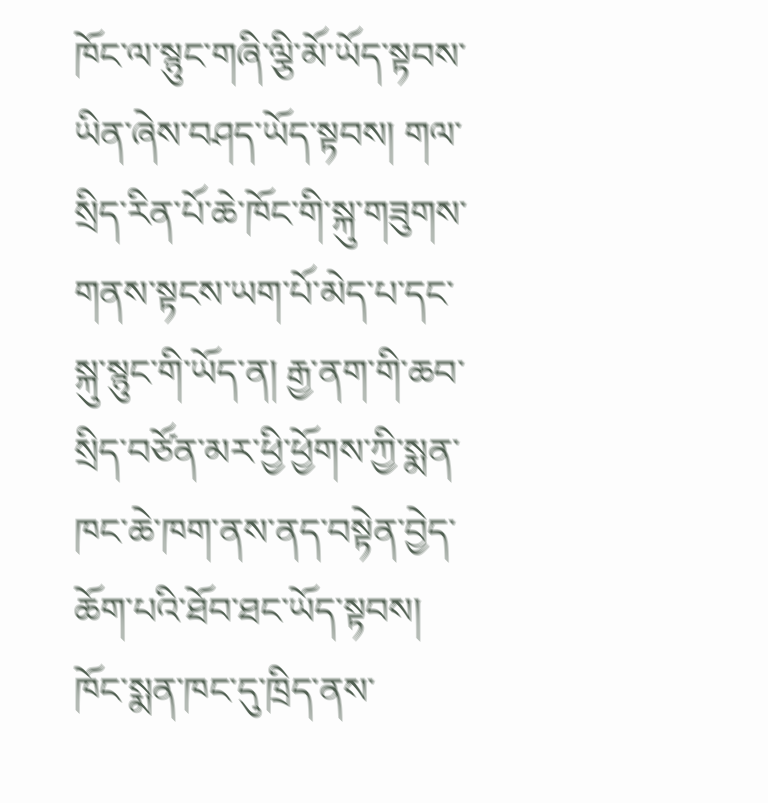ཁོང་ལ་སྙུང་གཞི་ལྕི་མོ་ཡོད་སྟབས་ཡིན་ཞེས་བཤད་ཡོད་སྟབས། གལ་སྲིད་རིན་པོ་ཆེ་ཁོང་གི་སྐུ་གཟུགས་གནས་སྟངས་ཡག་པོ་མེད་པ་དང་སྐུ་སྙུང་གི་ཡོད་ན། རྒྱ་ནག་གི་ཆབ་སྲིད་བཙོན་མར་ཕྱི་ཕྱོགས་ཀྱི་སྨན་ཁང་ཆེ་ཁག་ནས་ནད་བསྟེན་བྱེད་ཆོག་པའི་ཐོབ་ཐང་ཡོད་སྟབས། ཁོང་སྨན་ཁང་དུ་ཁྲིད་ནས་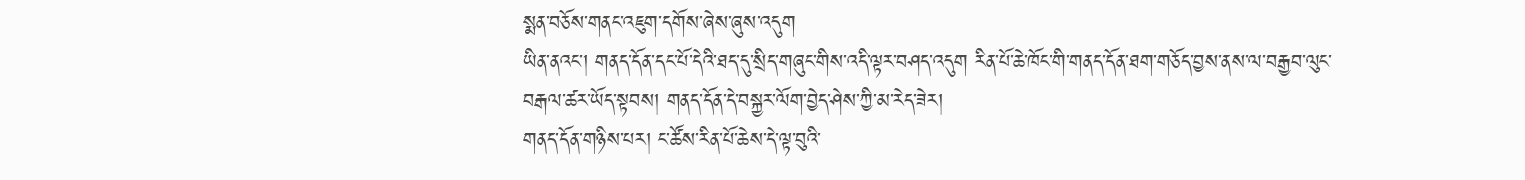སྨན་བཅོས་གནང་འཇུག་དགོས་ཞེས་ཞུས་འདུག
ཡིན་ནའང་། གནད་དོན་དང་པོ་དེའི་ཐད་དུ་སྲིད་གཞུང་གིས་འདི་ལྟར་བཤད་འདུག རིན་པོ་ཆེ་ཁོང་གི་གནད་དོན་ཐག་གཅོད་བྱས་ནས་ལ་བརྒྱབ་ལུང་བརྒལ་ཚར་ཡོད་སྟབས། གནད་དོན་དེ་བསྐྱར་ལོག་བྱེད་ཤེས་ཀྱི་མ་རེད་ཟེར།
གནད་དོན་གཉིས་པར། ང་ཚོས་རིན་པོ་ཆེས་དེ་ལྟ་བུའི་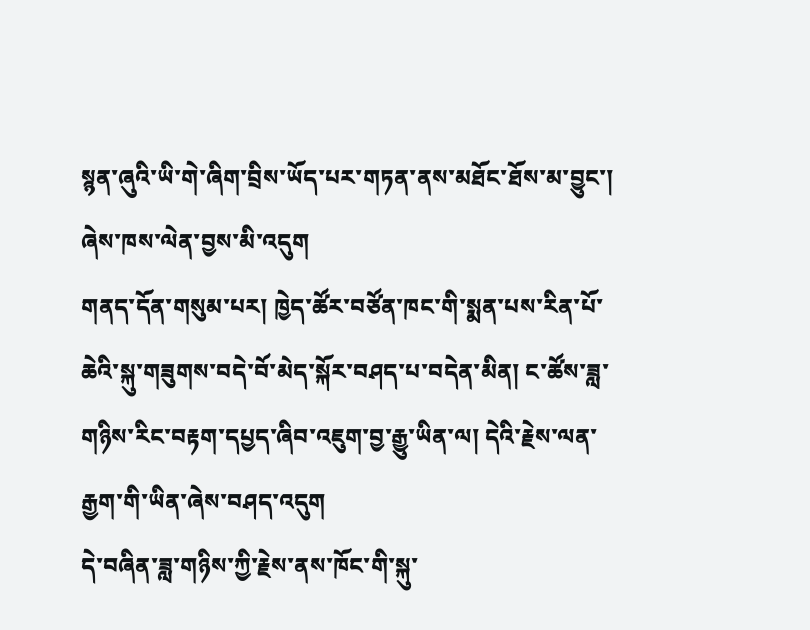སྙན་ཞུའི་ཡི་གེ་ཞིག་བྲིས་ཡོད་པར་གཏན་ནས་མཐོང་ཐོས་མ་བྱུང་། ཞེས་ཁས་ལེན་བྱས་མི་འདུག
གནད་དོན་གསུམ་པར། ཁྱེད་ཚོར་བཙོན་ཁང་གི་སྨན་པས་རིན་པོ་ཆེའི་སྐུ་གཟུགས་བདེ་བོ་མེད་སྐོར་བཤད་པ་བདེན་མིན། ང་ཚོས་ཟླ་གཉིས་རིང་བརྟག་དཔྱད་ཞིབ་འཇུག་བྱ་རྒྱུ་ཡིན་ལ། དེའི་རྗེས་ལན་རྒྱག་གི་ཡིན་ཞེས་བཤད་འདུག
དེ་བཞིན་ཟླ་གཉིས་ཀྱི་རྗེས་ནས་ཁོང་གི་སྐུ་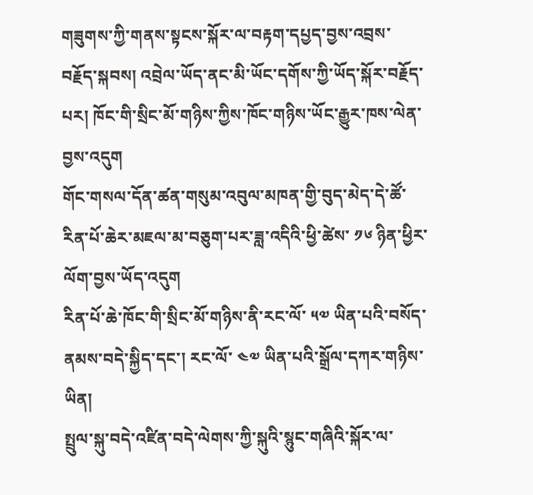གཟུགས་ཀྱི་གནས་སྟངས་སྐོར་ལ་བརྟག་དཔྱད་བྱས་འབྲས་བརྗོད་སྐབས། འབྲེལ་ཡོད་ནང་མི་ཡོང་དགོས་ཀྱི་ཡོད་སྐོར་བརྗོད་པར། ཁོང་གི་སྲིང་མོ་གཉིས་ཀྱིས་ཁོང་གཉིས་ཡོང་རྒྱུར་ཁས་ལེན་བྱས་འདུག
གོང་གསལ་དོན་ཚན་གསུམ་འབུལ་མཁན་གྱི་བུད་མེད་དེ་ཚོ་རིན་པོ་ཆེར་མཇལ་མ་བཅུག་པར་ཟླ་འདིའི་ཕྱི་ཚེས་ ༡༦ ཉིན་ཕྱིར་ལོག་བྱས་ཡོད་འདུག
རིན་པོ་ཆེ་ཁོང་གི་སྲིང་མོ་གཉིས་ནི་རང་ལོ་ ༥༧ ཡིན་པའི་བསོད་ནམས་བདེ་སྐྱིད་དང་། རང་ལོ་ ༤༧ ཡིན་པའི་སྒྲོལ་དཀར་གཉིས་ཡིན།
སྤྲུལ་སྐུ་བདེ་འཛིན་བདེ་ལེགས་ཀྱི་སྐུའི་སྙུང་གཞིའི་སྐོར་ལ་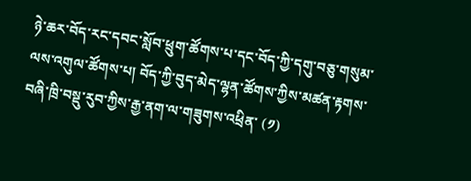ཉེ་ཆར་བོད་རང་དབང་སློབ་ཕྲུག་ཚོགས་པ་དང་བོད་ཀྱི་དགུ་བཅུ་གསུམ་ལས་འགུལ་ཚོགས་པ། བོད་ཀྱི་བུད་མེད་ལྷན་ཚོགས་ཀྱིས་མཚན་རྟགས་བཞི་ཁྲི་བསྡུ་རུབ་ཀྱིས་རྒྱ་ནག་ལ་གཟུགས་འཕྲིན་ (༡)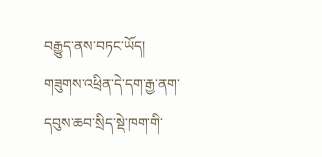བརྒྱུད་ནས་བཏང་ཡོད།
གཟུགས་འཕྲིན་དེ་དག་རྒྱ་ནག་དབུས་ཆབ་སྲིད་སྡེ་ཁག་གི་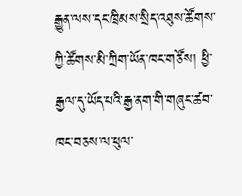རྒྱུན་ལས་དང་ཁྲིམས་སྲིད་འཐུས་ཚོགས་ཀྱི་ཚོགས་མི་ཀྲིག་ཡོན་ཁང་གཙོས། ཕྱི་རྒྱལ་དུ་ཡོད་པའི་རྒྱ་ནག་གི་གཞུང་ཚབ་ཁང་བཅས་ལ་ཕུལ་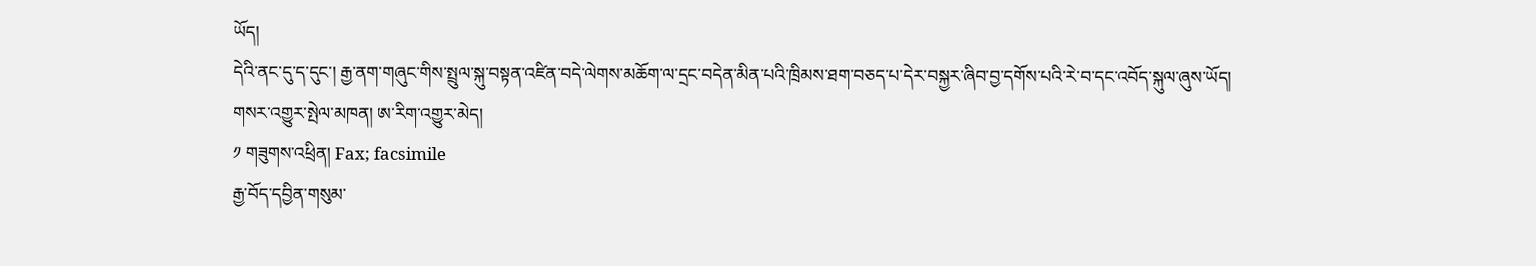ཡོད།
དེའི་ནང་དུ་ད་དུང་། རྒྱ་ནག་གཞུང་གིས་སྤྲུལ་སྐུ་བསྟན་འཛིན་བདེ་ལེགས་མཆོག་ལ་དྲང་བདེན་མིན་པའི་ཁྲིམས་ཐག་བཅད་པ་དེར་བསྐྱར་ཞིབ་བྱ་དགོས་པའི་རེ་བ་དང་འབོད་སྐུལ་ཞུས་ཡོད།
གསར་འགྱུར་སྤེལ་མཁན། ཨ་རིག་འགྱུར་མེད།
༡ གཟུགས་འཕྲིན། Fax; facsimile
རྒྱ་བོད་དབྱིན་གསུམ་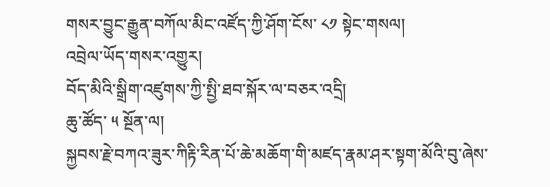གསར་བྱུང་རྒྱུན་བཀོལ་མིང་འཛོད་ཀྱི་ཤོག་ངོས་ ༨༡ སྟེང་གསལ།
འབྲེལ་ཡོད་གསར་འགྱུར།
བོད་མིའི་སྒྲིག་འཛུགས་ཀྱི་སྤྱི་ཐབ་སྐོར་ལ་བཅར་འདྲི།
ཆུ་ཚོད་ ༥ སྔོན་ལ།
སྐྱབས་རྗེ་བཀའ་ཟུར་ཀིརྟི་རིན་པོ་ཆེ་མཆོག་གི་མཛད་རྣམ་ཤར་སྟག་མོའི་བུ་ཞེས་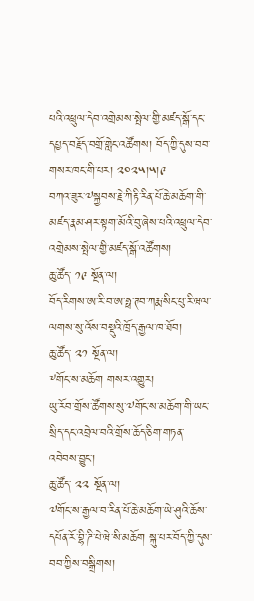པའི་འཕྲུལ་དེབ་འགྲེམས་སྤེལ་གྱི་མཛད་སྒོ་དང་དཔྱད་བརྗོད་བགྲོ་གླེང་འཚོགས། བོད་ཀྱི་དུས་བབ་གསར་ཁང་གི་པར། ༢༠༢༥།༥།༩
བཀའ་ཟུར་༧སྐྱབས་རྗེ་ཀིརྟི་རིན་པོ་ཆེ་མཆོག་གི་མཛད་རྣམ་ཤར་སྟག་མོའི་བུ་ཞེས་པའི་འཕྲུལ་དེབ་འགྲེམས་སྤེལ་གྱི་མཛད་སྒོ་འཚོགས།
ཆུ་ཚོད་ ༡༩ སྔོན་ལ།
བོད་རིགས་ཨ་རི་བ་ཨ་ཧྥ་ཊབ་ཀརྨ་སིང་པུ་རི་ཝལ་ལགས་སུ་འོས་བསྡུའི་ཁྲོད་རྒྱལ་ཁ་ཐོབ།
ཆུ་ཚོད་ ༢༡ སྔོན་ལ།
༸གོང་ས་མཆོག གསར་འགྱུར།
ཡུ་རོབ་གྲོས་ཚོགས་སུ་༧གོང་ས་མཆོག་གི་ཡང་སྲིད་དང་འབྲེལ་བའི་གྲོས་ཆོད་ཅིག་གཏན་འབེབས་བྱུང་།
ཆུ་ཚོད་ ༢༢ སྔོན་ལ།
༧གོང་ས་རྒྱལ་བ་རིན་པོ་ཆེ་མཆོག་ཡེ་ཤུའི་ཆོས་དཔོན་རོ་བྷི་ཌི་པེ་ཝེ་སི་མཆོག སྐུ་པར་བོད་ཀྱི་དུས་བབ་ཀྱིས་བསྒྲིགས།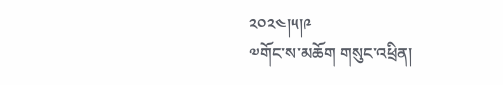༢༠༢༤།༥།༩
༧གོང་ས་མཆོག གསུང་འཕྲིན།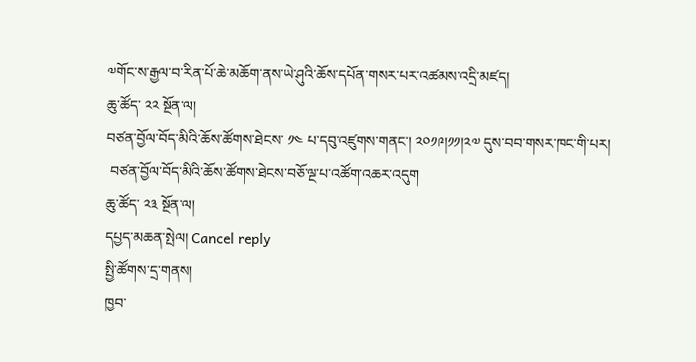༧གོང་ས་རྒྱལ་བ་རིན་པོ་ཆེ་མཆོག་ནས་ཡེ་ཤུའི་ཆོས་དཔོན་གསར་པར་འཚམས་འདྲི་མཛད།
ཆུ་ཚོད་ ༢༢ སྔོན་ལ།
བཙན་བྱོལ་བོད་མིའི་ཆོས་ཚོགས་ཐེངས་ ༡༤ པ་དབུ་འཛུགས་གནང་། ༢༠༡༩།༡༡།༢༧ དུས་བབ་གསར་ཁང་གི་པར།
 བཙན་བྱོལ་བོད་མིའི་ཆོས་ཚོགས་ཐེངས་བཅོ་ལྔ་པ་འཚོག་འཆར་འདུག
ཆུ་ཚོད་ ༢༣ སྔོན་ལ།
དཔྱད་མཆན་སྤེལ། Cancel reply
སྤྱི་ཚོགས་དྲ་གནས།
ཁྱབ་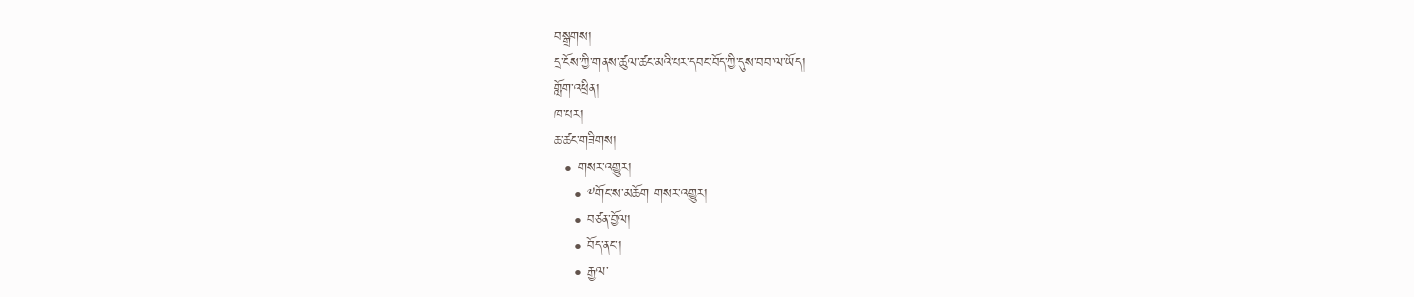བསྒྲགས།
དྲ་ངོས་ཀྱི་གནས་ཚུལ་ཚང་མའི་པར་དབང་བོད་ཀྱི་དུས་བབ་ལ་ཡོད།
གློག་འཕྲིན།
ཁ་པར།
ཆ་ཚང་གཟིགས།
  • གསར་འགྱུར།
    • ༸གོང་ས་མཆོག གསར་འགྱུར།
    • བཙན་བྱོལ།
    • བོད་ནང་།
    • རྒྱལ་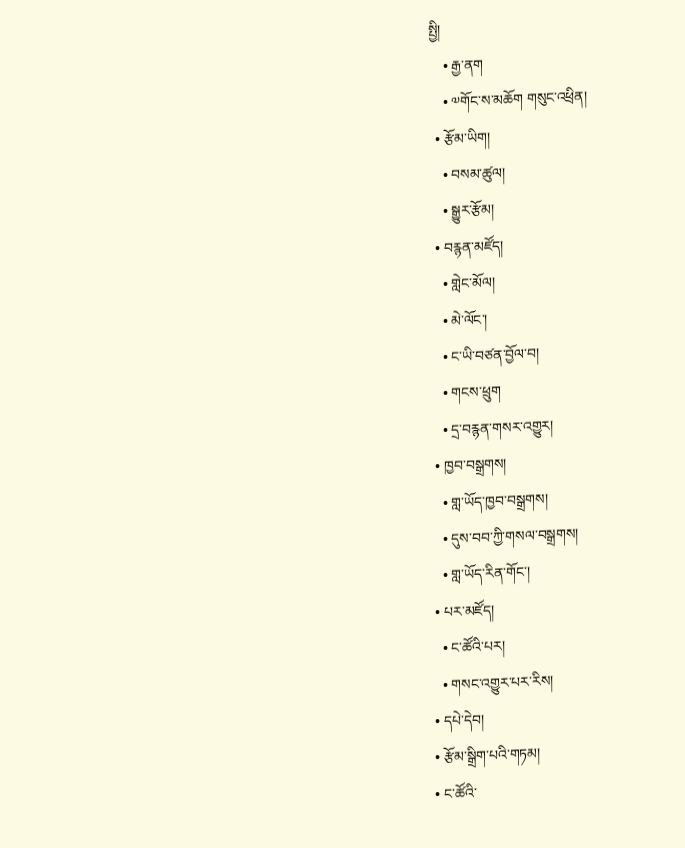སྤྱི།
    • རྒྱ་ནག
    • ༧གོང་ས་མཆོག གསུང་འཕྲིན།
  • རྩོམ་ཡིག།
    • བསམ་ཚུལ།
    • སྒྱུར་རྩོམ།
  • བརྙན་མཛོད།
    • གླེང་མོལ།
    • མེ་ལོང་།
    • ང་ཡི་བཙན་བྱོལ་བ།
    • གངས་ཕྲུག
    • དྲ་བརྙན་གསར་འགྱུར།
  • ཁྱབ་བསྒྲགས།
    • གླ་ཡོད་ཁྱབ་བསྒྲགས།
    • དུས་བབ་ཀྱི་གསལ་བསྒྲགས།
    • གླ་ཡོད་རིན་གོང་།
  • པར་མཛོད།
    • ང་ཚོའི་པར།
    • གསང་འགྱུར་པར་རིས།
  • དཔེ་དེབ།
  • རྩོམ་སྒྲིག་པའི་གཏམ།
  • ང་ཚོའི་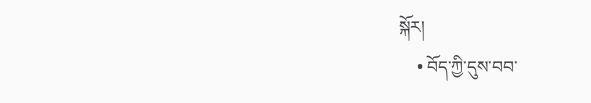སྐོར།
    • བོད་ཀྱི་དུས་བབ་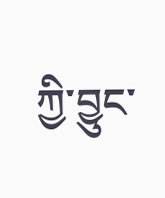ཀྱི་བྱུང་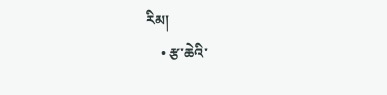རིམ།
    • རྩ་ཆེའི་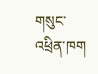གསུང་འཕྲིན་ཁག